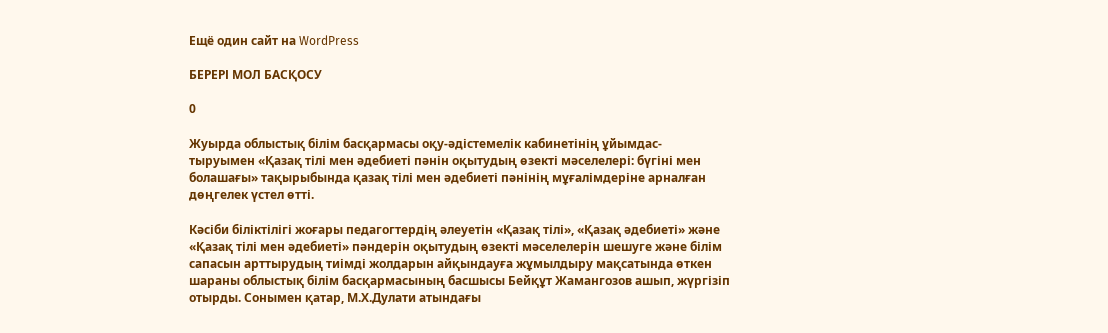Ещё один сайт на WordPress

БЕРЕРІ МОЛ БАСҚОСУ

0

Жуырда облыстық білім басқармасы оқу-әдістемелік кабинетінің ұйымдас-
тыруымен «Қазақ тілі мен әдебиеті пәнін оқытудың өзекті мәселелері: бүгіні мен болашағы» тақырыбында қазақ тілі мен әдебиеті пәнінің мұғалімдеріне арналған дөңгелек үстел өтті.

Кәсіби біліктілігі жоғары педагогтердің әлеуетін «Қазақ тілі», «Қазақ әдебиеті» және «Қазақ тілі мен әдебиеті» пәндерін оқытудың өзекті мәселелерін шешуге және білім сапасын арттырудың тиімді жолдарын айқындауға жұмылдыру мақсатында өткен шараны облыстық білім басқармасының басшысы Бейқұт Жамангозов ашып, жүргізіп отырды. Сонымен қатар, М.Х.Дулати атындағы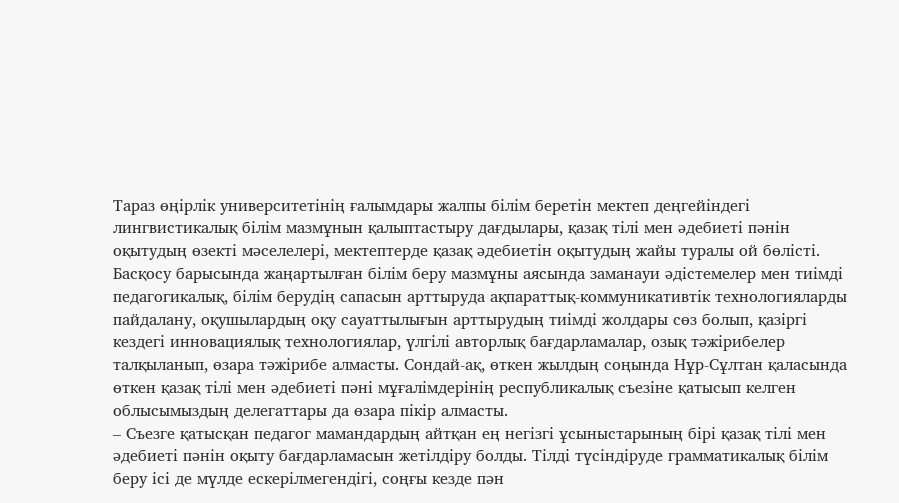Тараз өңірлік университетінің ғалымдары жалпы білім беретін мектеп деңгейіндегі лингвистикалық білім мазмұнын қалыптастыру дағдылары, қазақ тілі мен әдебиеті пәнін оқытудың өзекті мәселелері, мектептерде қазақ әдебиетін оқытудың жайы туралы ой бөлісті.
Басқосу барысында жаңартылған білім беру мазмұны аясында заманауи әдістемелер мен тиімді педагогикалық, білім берудің сапасын арттыруда ақпараттық-коммуникативтік технологияларды пайдалану, оқушылардың оқу сауаттылығын арттырудың тиімді жолдары сөз болып, қазіргі кездегі инновациялық технологиялар, үлгілі авторлық бағдарламалар, озық тәжірибелер талқыланып, өзара тәжірибе алмасты. Сондай-ақ, өткен жылдың соңында Нұр-Сұлтан қаласында өткен қазақ тілі мен әдебиеті пәні мұғалімдерінің республикалық съезіне қатысып келген облысымыздың делегаттары да өзара пікір алмасты.
– Съезге қатысқан педагог мамандардың айтқан ең негізгі ұсыныстарының бірі қазақ тілі мен әдебиеті пәнін оқыту бағдарламасын жетілдіру болды. Тілді түсіндіруде грамматикалық білім беру ісі де мүлде ескерілмегендігі, соңғы кезде пән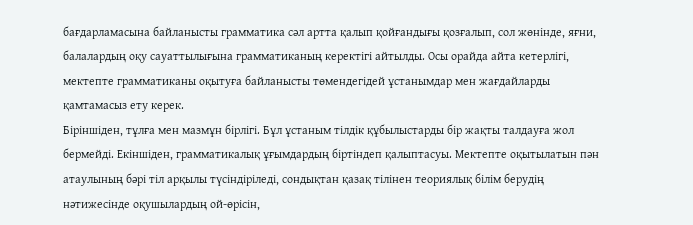бағдарламасына байланысты грамматика сәл артта қалып қойғандығы қозғалып, сол жөнінде, яғни, балалардың оқу сауаттылығына грамматиканың керектігі айтылды. Осы орайда айта кетерлігі, мектепте грамматиканы оқытуға байланысты төмендегідей ұстанымдар мен жағдайларды қамтамасыз ету керек.
Біріншіден, тұлға мен мазмұн бірлігі. Бұл ұстаным тілдік құбылыстарды бір жақты талдауға жол бермейді. Екіншіден, грамматикалық ұғымдардың біртіндеп қалыптасуы. Мектепте оқытылатын пән атаулының бәрі тіл арқылы түсіндіріледі, сондықтан қазақ тілінен теориялық білім берудің нәтижесінде оқушылардың ой-өрісін,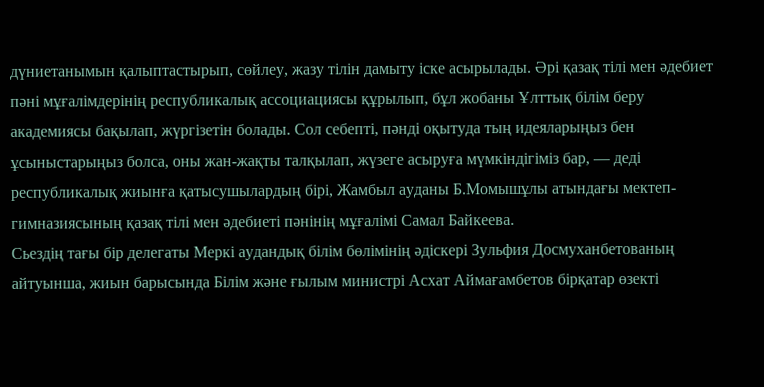дүниетанымын қалыптастырып, сөйлеу, жазу тілін дамыту іске асырылады. Әрі қазақ тілі мен әдебиет пәні мұғалімдерінің республикалық ассоциациясы құрылып, бұл жобаны Ұлттық білім беру академиясы бақылап, жүргізетін болады. Сол себепті, пәнді оқытуда тың идеяларыңыз бен ұсыныстарыңыз болса, оны жан-жақты талқылап, жүзеге асыруға мүмкіндігіміз бар, — деді республикалық жиынға қатысушылардың бірі, Жамбыл ауданы Б.Момышұлы атындағы мектеп-гимназиясының қазақ тілі мен әдебиеті пәнінің мұғалімі Самал Байкеева.
Сьездің тағы бір делегаты Меркі аудандық білім бөлімінің әдіскері Зульфия Досмуханбетованың айтуынша, жиын барысында Білім және ғылым министрі Асхат Аймағамбетов бірқатар өзекті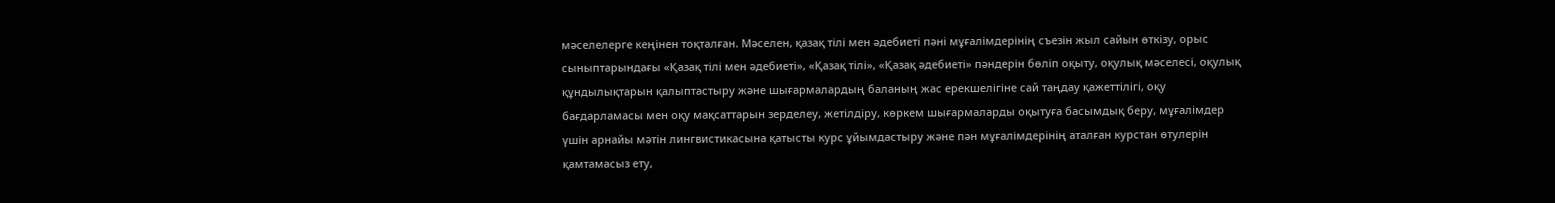мәселелерге кеңінен тоқталған. Мәселен, қазақ тілі мен әдебиеті пәні мұғалімдерінің съезін жыл сайын өткізу, орыс сыныптарындағы «Қазақ тілі мен әдебиеті», «Қазақ тілі», «Қазақ әдебиеті» пәндерін бөліп оқыту, оқулық мәселесі, оқулық құндылықтарын қалыптастыру және шығармалардың баланың жас ерекшелігіне сай таңдау қажеттілігі, оқу бағдарламасы мен оқу мақсаттарын зерделеу, жетілдіру, көркем шығармаларды оқытуға басымдық беру, мұғалімдер үшін арнайы мәтін лингвистикасына қатысты курс ұйымдастыру және пән мұғалімдерінің аталған курстан өтулерін қамтамасыз ету,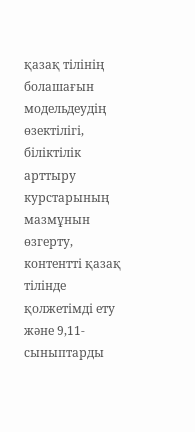қазақ тілінің болашағын модельдеудің өзектілігі, біліктілік арттыру курстарының мазмұнын өзгерту, контентті қазақ тілінде қолжетімді ету және 9,11-сыныптарды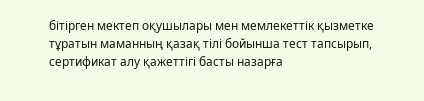бітірген мектеп оқушылары мен мемлекеттік қызметке тұратын маманның қазақ тілі бойынша тест тапсырып, сертификат алу қажеттігі басты назарға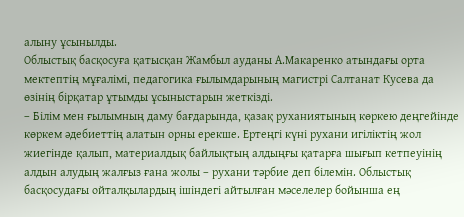алыну ұсынылды.
Облыстық басқосуға қатысқан Жамбыл ауданы А.Макаренко атындағы орта мектептің мұғалімі, педагогика ғылымдарының магистрі Салтанат Кусева да өзінің бірқатар ұтымды ұсыныстарын жеткізді.
– Білім мен ғылымның даму бағдарында, қазақ руханиятының көркею деңгейінде көркем әдебиеттің алатын орны ерекше. Ертеңгі күні рухани игіліктің жол жиегінде қалып, материалдық байлықтың алдыңғы қатарға шығып кетпеуінің алдын алудың жалғыз ғана жолы – рухани тәрбие деп білемін. Облыстық басқосудағы ойталқылардың ішіндегі айтылған мәселелер бойынша ең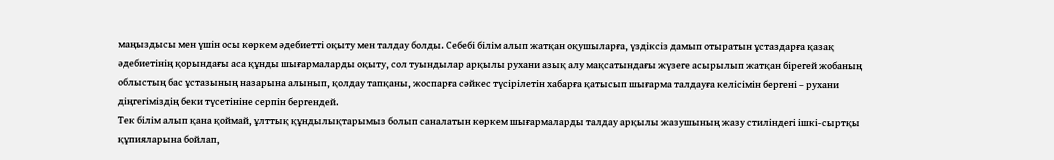маңыздысы мен үшін осы көркем әдебиетті оқыту мен талдау болды. Себебі білім алып жатқан оқушыларға, үздіксіз дамып отыратын ұстаздарға қазақ әдебиетінің қорындағы аса құнды шығармаларды оқыту, сол туындылар арқылы рухани азық алу мақсатындағы жүзеге асырылып жатқан бірегей жобаның облыстың бас ұстазының назарына алынып, қолдау тапқаны, жоспарға сәйкес түсірілетін хабарға қатысып шығарма талдауға келісімін бергені – рухани діңгегіміздің беки түсетініне серпін бергендей.
Тек білім алып қана қоймай, ұлттық құндылықтарымыз болып саналатын көркем шығармаларды талдау арқылы жазушының жазу стиліндегі ішкі-сыртқы құпияларына бойлап,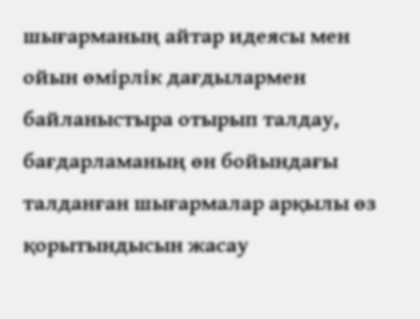шығарманың айтар идеясы мен ойын өмірлік дағдылармен байланыстыра отырып талдау, бағдарламаның өн бойындағы талданған шығармалар арқылы өз қорытындысын жасау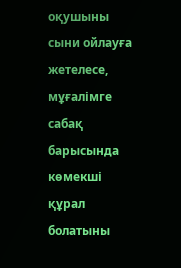оқушыны сыни ойлауға жетелесе, мұғалімге сабақ барысында көмекші құрал болатыны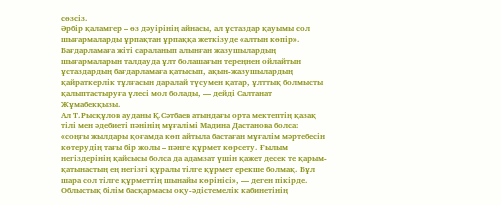сөзсіз.
Әрбір қаламгер – өз дәуірінің айнасы, ал ұстаздар қауымы сол шығармаларды ұрпақтан ұрпаққа жеткізуде «алтын көпір». Бағдарламаға жіті сараланып алынған жазушылардың шығармаларын талдауда ұлт болашағын тереңнен ойлайтын ұстаздардың бағдарламаға қатысып, ақын-жазушылардың қайраткерлік тұлғасын даралай түсумен қатар, ұлттық болмысты қалыптастыруға үлесі мол болады, — дейді Салтанат Жұмабекқызы.
Ал Т.Рысқұлов ауданы Қ.Сәтбаев атындағы орта мектептің қазақ тілі мен әдебиеті пәнінің мұғалімі Мадина Дастанова болса: «соңғы жылдары қоғамда көп айтыла бастаған мұғалім мәртебесін көтерудің тағы бір жолы – пәнге құрмет көрсету. Ғылым негіздерінің қайсысы болса да адамзат үшін қажет десек те қарым-қатынастың ең негізгі құралы тілге құрмет ерекше болмақ. Бұл шара сол тілге құрметтің шынайы көрінісі», — деген пікірде.
Облыстық білім басқармасы оқу-әдістемелік кабинетінің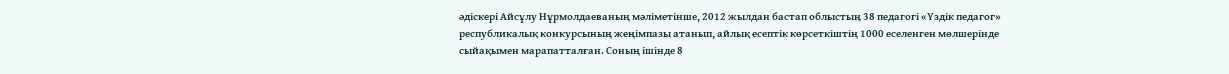әдіскері Айсұлу Нұрмолдаеваның мәліметінше, 2012 жылдан бастап облыстың 38 педагогі «Үздік педагог» республикалық конкурсының жеңімпазы атанып, айлық есептік көрсеткіштің 1000 еселенген мөлшерінде сыйақымен марапатталған. Соның ішінде 8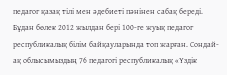педагог қазақ тілі мен әдебиеті пәнінен сабақ береді. Бұдан бөлек 2012 жылдан бері 100-ге жуық педагог республикалық білім байқауларында топ жарған. Сондай-ақ облысымыздың 76 педагогі республикалық «Үздік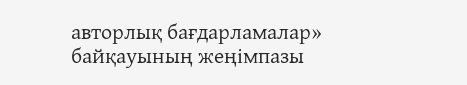авторлық бағдарламалар» байқауының жеңімпазы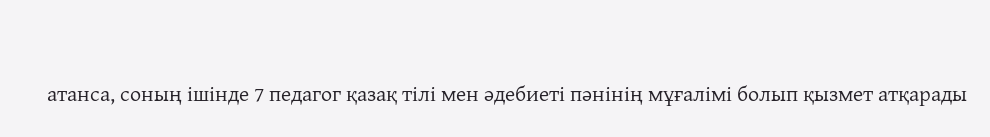атанса, соның ішінде 7 педагог қазақ тілі мен әдебиеті пәнінің мұғалімі болып қызмет атқарады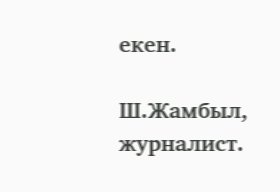екен.

Ш.Жамбыл,
журналист.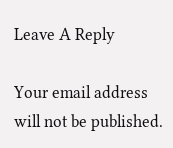Leave A Reply

Your email address will not be published.